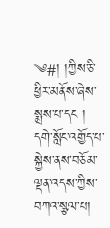༄#། །ཀྱིས་ཅི་ཕྱིར་མནོས་ཞེས་སྨྲས་པ་དང ། དགེ་སློང་འགྱོད་པ་སྐྱེས་ནས་བཅོམ་ལྡན་འདས་ཀྱིས་བཀའ་སྩལ་པ།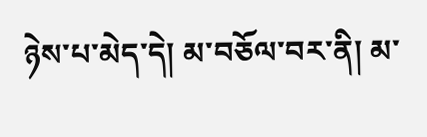ཉེས་པ་མེད་དེ། མ་བཅོལ་བར་ནི། མ་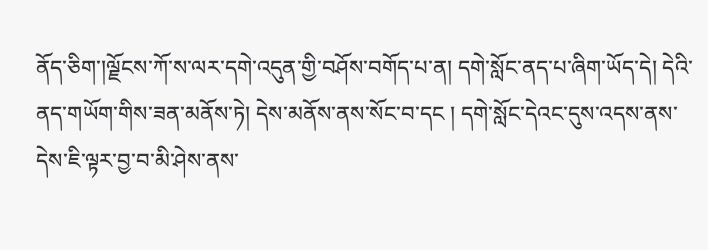ནོད་ཅིག་།ལྗོངས་ཀོ་ས་ལར་དགེ་འདུན་གྱི་བཤོས་བགོད་པ་ན། དགེ་སློང་ནད་པ་ཞིག་ཡོད་དེ། དེའི་ནད་གཡོག་གིས་ཟན་མནོས་ཏེ། དེས་མནོས་ནས་སོང་བ་དང ། དགེ་སློང་དེའང་དུས་འདས་ནས་དེས་ཇི་ལྟར་བྱ་བ་མི་ཤེས་ནས་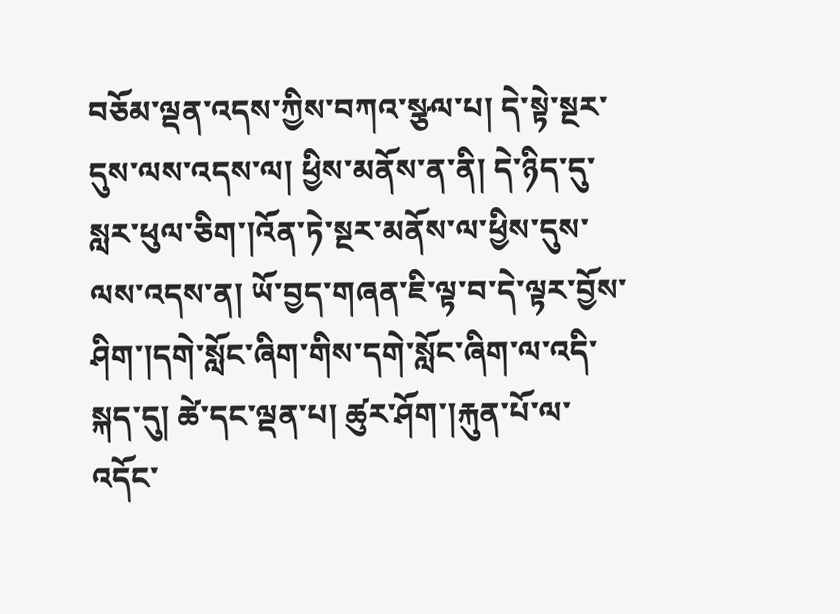བཅོམ་ལྡན་འདས་ཀྱིས་བཀའ་སྩལ་པ། དེ་སྟེ་སྔར་དུས་ལས་འདས་ལ། ཕྱིས་མནོས་ན་ནི། དེ་ཉིད་དུ་སླར་ཕུལ་ཅིག་།འོན་ཏེ་སྔར་མནོས་ལ་ཕྱིས་དུས་ལས་འདས་ན། ཡོ་བྱད་གཞན་ཇི་ལྟ་བ་དེ་ལྟར་བྱོས་ཤིག་།དགེ་སློང་ཞིག་གིས་དགེ་སློང་ཞིག་ལ་འདི་སྐད་དུ། ཚེ་དང་ལྡན་པ། ཚུར་ཤོག་།རྐུན་པོ་ལ་འདོང་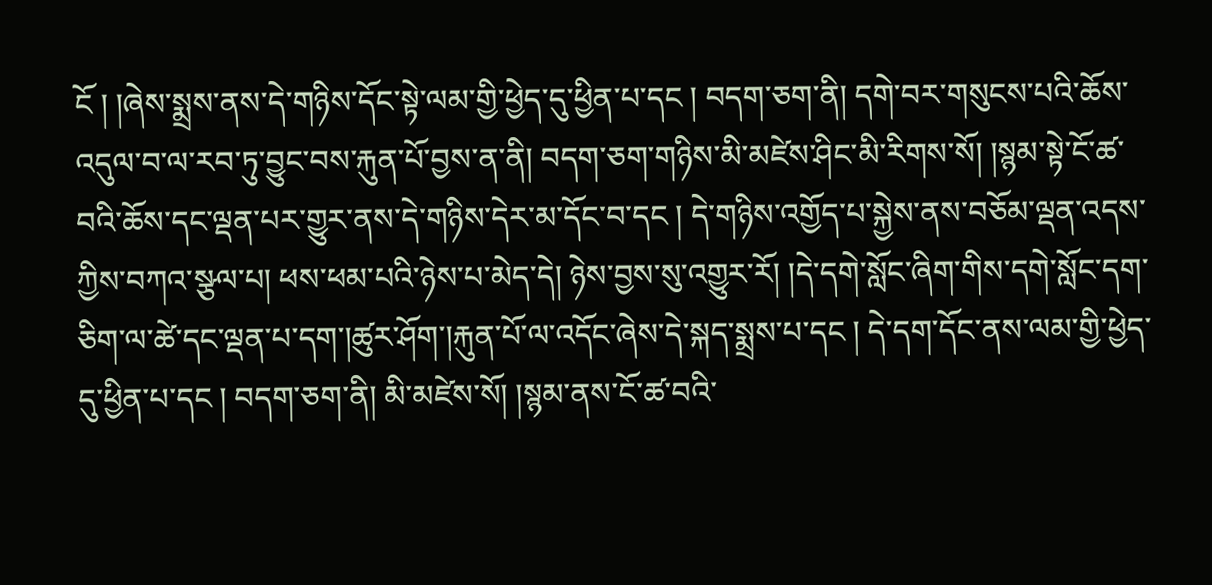ངོ ། །ཞེས་སྨྲས་ནས་དེ་གཉིས་དོང་སྟེ་ལམ་གྱི་ཕྱེད་དུ་ཕྱིན་པ་དང ། བདག་ཅག་ནི། དགེ་བར་གསུངས་པའི་ཆོས་འདུལ་བ་ལ་རབ་ཏུ་བྱུང་བས་རྐུན་པོ་བྱས་ན་ནི། བདག་ཅག་གཉིས་མི་མཛེས་ཤིང་མི་རིགས་སོ། །སྙམ་སྟེ་ངོ་ཚ་བའི་ཆོས་དང་ལྡན་པར་གྱུར་ནས་དེ་གཉིས་དེར་མ་དོང་བ་དང ། དེ་གཉིས་འགྱོད་པ་སྐྱེས་ནས་བཅོམ་ལྡན་འདས་ཀྱིས་བཀའ་སྩལ་པ། ཕས་ཕམ་པའི་ཉེས་པ་མེད་དེ། ཉེས་བྱས་སུ་འགྱུར་རོ། །དེ་དགེ་སློང་ཞིག་གིས་དགེ་སློང་དག་ཅིག་ལ་ཚེ་དང་ལྡན་པ་དག་།ཚུར་ཤོག་།རྐུན་པོ་ལ་འདོང་ཞེས་དེ་སྐད་སྨྲས་པ་དང ། དེ་དག་དོང་ནས་ལམ་གྱི་ཕྱེད་དུ་ཕྱིན་པ་དང ། བདག་ཅག་ནི། མི་མཛེས་སོ། །སྙམ་ནས་ངོ་ཚ་བའི་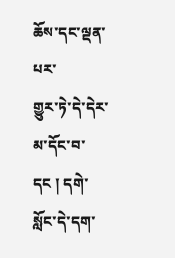ཆོས་དང་ལྡན་པར་
གྱུར་ཏེ་དེ་དེར་མ་དོང་བ་དང ། དགེ་སློང་དེ་དག་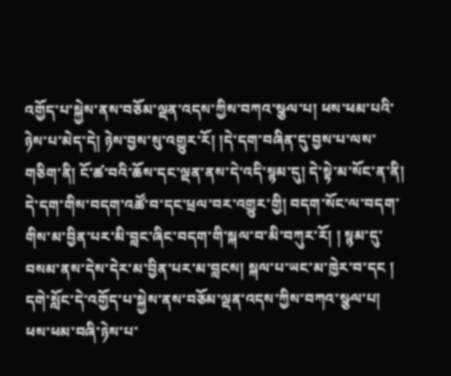འགྱོད་པ་སྐྱེས་ནས་བཅོམ་ལྡན་འདས་ཀྱིས་བཀའ་སྩལ་པ། ཕས་ཕམ་པའི་ཉེས་པ་མེད་དེ། ཉེས་བྱས་སུ་འགྱུར་རོ། །དེ་དག་བཞིན་དུ་བྱས་པ་ལས་གཅིག་ནི། ངོ་ཚ་བའི་ཆོས་དང་ལྡན་ནས་དེ་འདི་སྙམ་དུ། དེ་སྟེ་མ་སོང་ན་ནི། དེ་དག་གིས་བདག་འཚོ་བ་དང་ཕྲལ་བར་འགྱུར་གྱི། བདག་སོང་ལ་བདག་གིས་མ་བྱིན་པར་མི་བླང་ཞིང་བདག་གི་སྐལ་བ་མི་བཀུར་རོ། ། སྙམ་དུ་བསམ་ནས་དེས་དེར་མ་བྱིན་པར་མ་བླངས། སྐལ་པ་ཡང་མ་ཁྱེར་བ་དང ། དགེ་སློང་དེ་འགྱོད་པ་སྐྱེས་ནས་བཅོམ་ལྡན་འདས་ཀྱིས་བཀའ་སྩལ་པ། ཕས་ཕམ་བཞི་ཉེས་པ་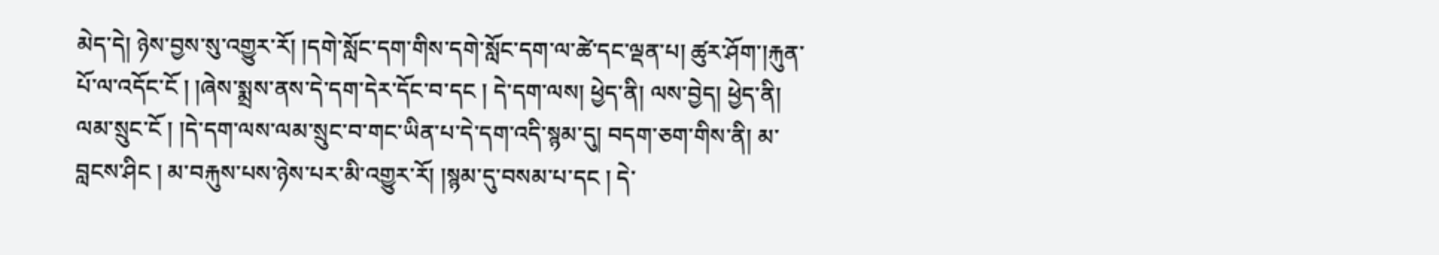མེད་དེ། ཉེས་བྱས་སུ་འགྱུར་རོ། །དགེ་སློང་དག་གིས་དགེ་སློང་དག་ལ་ཚེ་དང་ལྡན་པ། ཚུར་ཤོག་།རྐུན་པོ་ལ་འདོང་ངོ ། །ཞེས་སྨྲས་ནས་དེ་དག་དེར་དོང་བ་དང ། དེ་དག་ལས། ཕྱེད་ནི། ལས་བྱེད། ཕྱེད་ནི། ལམ་སྲུང་ངོ ། །དེ་དག་ལས་ལམ་སྲུང་བ་གང་ཡིན་པ་དེ་དག་འདི་སྙམ་དུ། བདག་ཅག་གིས་ནི། མ་བླངས་ཤིང ། མ་བརྐུས་པས་ཉེས་པར་མི་འགྱུར་རོ། །སྙམ་དུ་བསམ་པ་དང ། དེ་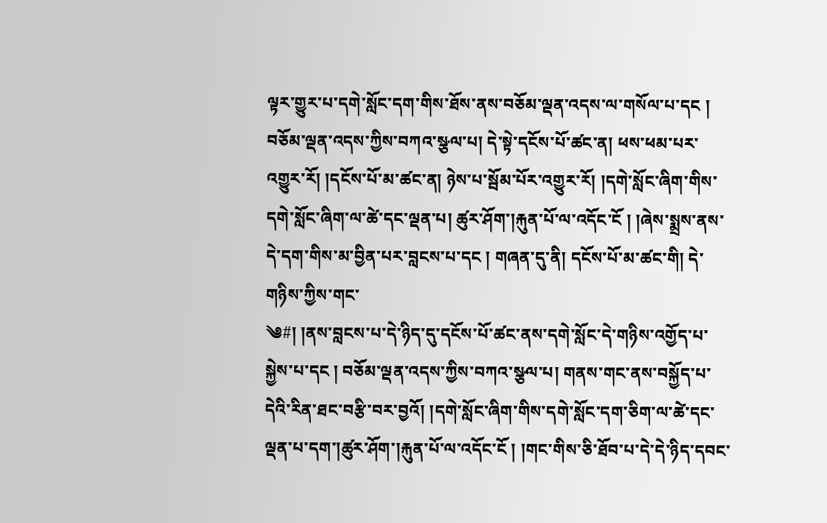ལྟར་གྱུར་པ་དགེ་སློང་དག་གིས་ཐོས་ནས་བཅོམ་ལྡན་འདས་ལ་གསོལ་པ་དང ། བཅོམ་ལྡན་འདས་ཀྱིས་བཀའ་སྩལ་པ། དེ་སྟེ་དངོས་པོ་ཚང་ན། ཕས་ཕམ་པར་འགྱུར་རོ། །དངོས་པོ་མ་ཚང་ན། ཉེས་པ་སྦོམ་པོར་འགྱུར་རོ། །དགེ་སློང་ཞིག་གིས་དགེ་སློང་ཞིག་ལ་ཚེ་དང་ལྡན་པ། ཚུར་ཤོག་།རྐུན་པོ་ལ་འདོང་ངོ ། །ཞེས་སྨྲས་ནས་དེ་དག་གིས་མ་བྱིན་པར་བླངས་པ་དང ། གཞན་དུ་ནི། དངོས་པོ་མ་ཚང་གི། དེ་གཉིས་ཀྱིས་གང་
༄#། །ནས་བླངས་པ་དེ་ཉིད་དུ་དངོས་པོ་ཚང་ནས་དགེ་སློང་དེ་གཉིས་འགྱོད་པ་སྐྱེས་པ་དང ། བཅོམ་ལྡན་འདས་ཀྱིས་བཀའ་སྩལ་པ། གནས་གང་ནས་བསྐྱོད་པ་དེའི་རིན་ཐང་བརྩི་བར་བྱའོ། །དགེ་སློང་ཞིག་གིས་དགེ་སློང་དག་ཅིག་ལ་ཚེ་དང་ལྡན་པ་དག་།ཚུར་ཤོག་།རྐུན་པོ་ལ་འདོང་ངོ ། །གང་གིས་ཅི་ཐོབ་པ་དེ་དེ་ཉིད་དབང་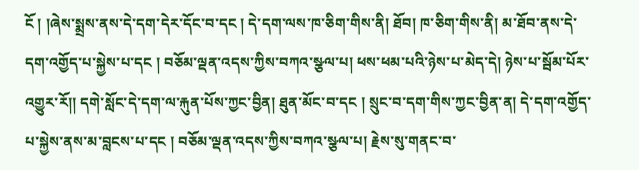ངོ ། །ཞེས་སྨྲས་ནས་དེ་དག་དེར་དོང་བ་དང ། དེ་དག་ལས་ཁ་ཅིག་གིས་ནི། ཐོབ། ཁ་ཅིག་གིས་ནི། མ་ཐོབ་ནས་དེ་དག་འགྱོད་པ་སྐྱེས་པ་དང ། བཅོམ་ལྡན་འདས་ཀྱིས་བཀའ་སྩལ་པ། ཕས་ཕམ་པའི་ཉེས་པ་མེད་དེ། ཉེས་པ་སྦོམ་པོར་འགྱུར་རོ།། དགེ་སློང་དེ་དག་ལ་རྐུན་པོས་ཀྱང་བྱིན། ཐུན་མོང་བ་དང ། སྲུང་བ་དག་གིས་ཀྱང་བྱིན་ན། དེ་དག་འགྱོད་པ་སྐྱེས་ནས་མ་བླངས་པ་དང ། བཅོམ་ལྡན་འདས་ཀྱིས་བཀའ་སྩལ་པ། རྗེས་སུ་གནང་བ་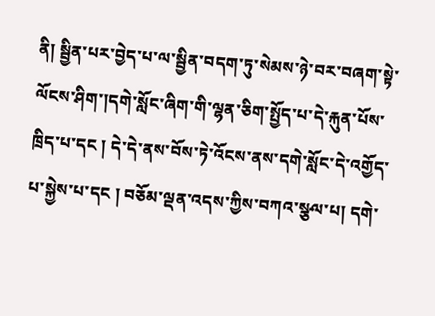ནི། སྦྱིན་པར་བྱེད་པ་ལ་སྦྱིན་བདག་ཏུ་སེམས་ཉེ་བར་བཞག་སྟེ་ལོངས་ཤིག་།དགེ་སློང་ཞིག་གི་ལྷན་ཅིག་སྤྱོད་པ་དེ་རྐུན་པོས་ཁྲིད་པ་དང ། དེ་དེ་ནས་བོས་ཏེ་འོངས་ནས་དགེ་སློང་དེ་འགྱོད་པ་སྐྱེས་པ་དང ། བཅོམ་ལྡན་འདས་ཀྱིས་བཀའ་སྩལ་པ། དགེ་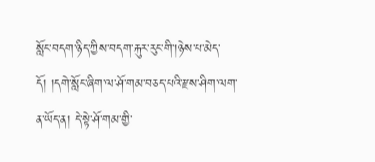སློང་བདག་ཉིད་ཀྱིས་བདག་རྐུར་རུང་གི་།ཉེས་པ་མེད་དོ། །དགེ་སློང་ཞིག་ལ་ཤོ་གམ་བཅད་པའི་རྫས་ཤིག་ལག་ན་ཡོད་ན། དེ་སྟེ་ཤོ་གམ་གྱི་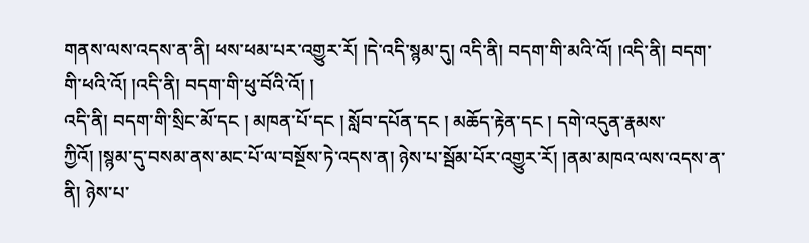གནས་ལས་འདས་ན་ནི། ཕས་ཕམ་པར་འགྱུར་རོ། །དེ་འདི་སྙམ་དུ། འདི་ནི། བདག་གི་མའི་འོ། །འདི་ནི། བདག་གི་ཕའི་འོ། །འདི་ནི། བདག་གི་ཕུ་བོའི་འོ། །
འདི་ནི། བདག་གི་སྲིང་མོ་དང ། མཁན་པོ་དང ། སློབ་དཔོན་དང ། མཆོད་རྟེན་དང ། དགེ་འདུན་རྣམས་ཀྱིའོ། །སྙམ་དུ་བསམ་ནས་མང་པོ་ལ་བསྔོས་ཏེ་འདས་ན། ཉེས་པ་སྦོམ་པོར་འགྱུར་རོ། །ནམ་མཁའ་ལས་འདས་ན་ནི། ཉེས་པ་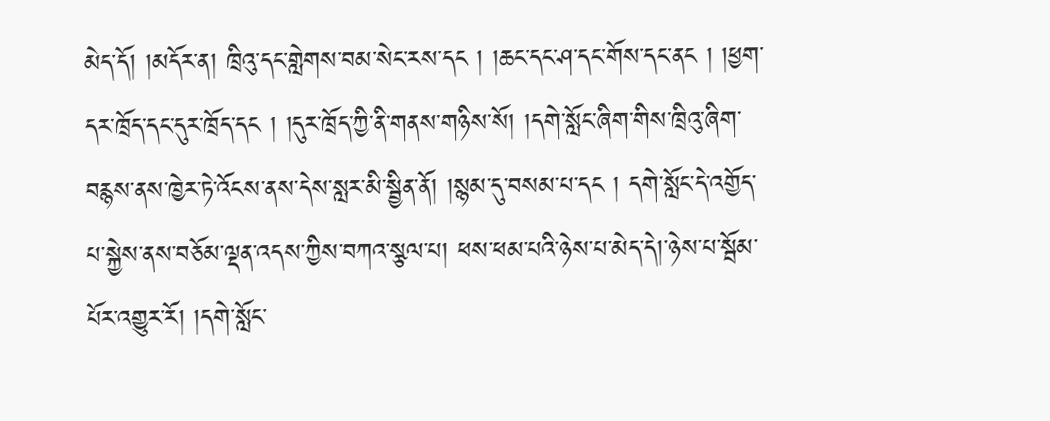མེད་དོ། །མདོར་ན། ཁྲིའུ་དང་གླེགས་བམ་སེང་རས་དང ། །ཆང་དང་ཤ་དང་གོས་དང་ནང ། །ཕྱག་དར་ཁྲོད་དང་དུར་ཁྲོད་དང ། །དུར་ཁྲོད་ཀྱི་ནི་གནས་གཉིས་སོ། །དགེ་སློང་ཞིག་གིས་ཁྲིའུ་ཞིག་བརྙས་ནས་ཁྱེར་ཏེ་འོངས་ནས་དེས་སླར་མི་སྦྱིན་ནོ། །སྙམ་དུ་བསམ་པ་དང ། དགེ་སློང་དེ་འགྱོད་པ་སྐྱེས་ནས་བཅོམ་ལྡན་འདས་ཀྱིས་བཀའ་སྩལ་པ། ཕས་ཕམ་པའི་ཉེས་པ་མེད་དེ།་ཉེས་པ་སྦོམ་པོར་འགྱུར་རོ། །དགེ་སློང་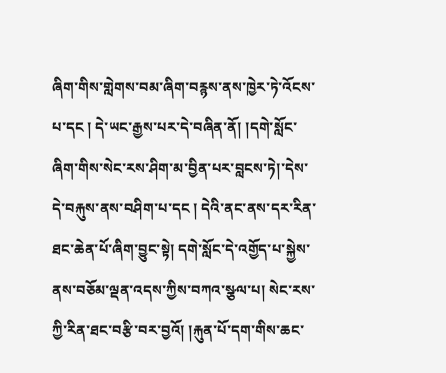ཞིག་གིས་གླེགས་བམ་ཞིག་བརྙས་ནས་ཁྱེར་ཏེ་འོངས་པ་དང ། དེ་ཡང་རྒྱས་པར་དེ་བཞིན་ནོ། །དགེ་སློང་ཞིག་གིས་སེང་རས་ཤིག་མ་བྱིན་པར་བླངས་ཏེ།་དེས་དེ་བརྐུས་ནས་བཤིག་པ་དང ། དེའི་ནང་ནས་དར་རིན་ཐང་ཆེན་པོ་ཞིག་བྱུང་སྟེ། དགེ་སློང་དེ་འགྱོད་པ་སྐྱེས་ནས་བཅོམ་ལྡན་འདས་ཀྱིས་བཀའ་སྩལ་པ། སེང་རས་ཀྱི་རིན་ཐང་བརྩི་བར་བྱའོ། །རྐུན་པོ་དག་གིས་ཆང་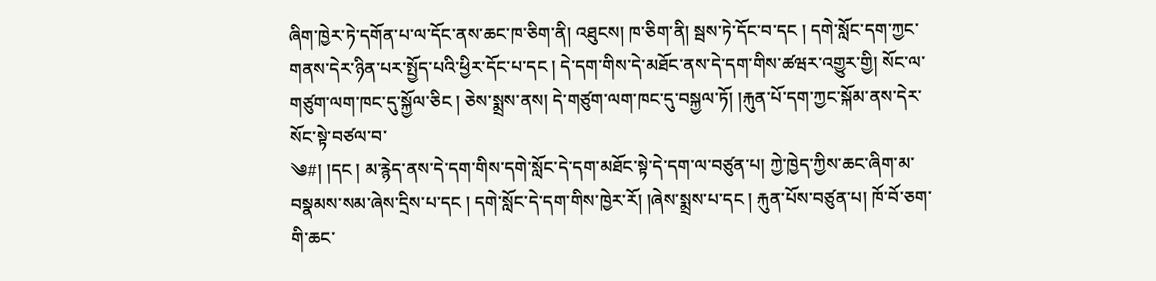ཞིག་ཁྱེར་ཏེ་དགོན་པ་ལ་དོང་ནས་ཆང་ཁ་ཅིག་ནི། འཐུངས། ཁ་ཅིག་ནི། སྦས་ཏེ་དོང་བ་དང ། དགེ་སློང་དག་ཀྱང་གནས་དེར་ཉིན་པར་སྤྱོད་པའི་ཕྱིར་དོང་པ་དང ། དེ་དག་གིས་དེ་མཐོང་ནས་དེ་དག་གིས་ཚཝར་འགྱུར་གྱི། སོང་ལ་གཙུག་ལག་ཁང་དུ་སྐྱོལ་ཅིང ། ཅེས་སྨྲས་ནས། དེ་གཙུག་ལག་ཁང་དུ་བསྐྱལ་ཏོ། །རྐུན་པོ་དག་ཀྱང་སྐོམ་ནས་དེར་སོང་སྟེ་བཙལ་བ་
༄#། །དང ། མ་རྙེད་ནས་དེ་དག་གིས་དགེ་སློང་དེ་དག་མཐོང་སྟེ་དེ་དག་ལ་བཙུན་པ། ཀྱེ་ཁྱེད་ཀྱིས་ཆང་ཞིག་མ་བསྣམས་སམ་ཞེས་དྲིས་པ་དང ། དགེ་སློང་དེ་དག་གིས་ཁྱེར་རོ། །ཞེས་སྨྲས་པ་དང ། རྐུན་པོས་བཙུན་པ། ཁོ་བོ་ཅག་གི་ཆང་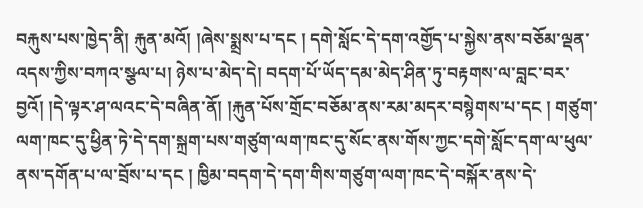བརྐུས་པས་ཁྱེད་ནི། རྐུན་མའོ། །ཞེས་སྨྲས་པ་དང ། དགེ་སློང་དེ་དག་འགྱོད་པ་སྐྱེས་ནས་བཅོམ་ལྡན་འདས་ཀྱིས་བཀའ་སྩལ་པ། ཉེས་པ་མེད་དེ། བདག་པོ་ཡོད་དམ་མེད་ཤིན་ཏུ་བརྟགས་ལ་བླང་བར་བྱའོ། །དེ་ལྟར་ཤ་ལའང་དེ་བཞིན་ནོ། །རྐུན་པོས་གྲོང་བཅོམ་ནས་རམ་མདར་བསྙེགས་པ་དང ། གཙུག་ལག་ཁང་དུ་ཕྱིན་ཏེ་དེ་དག་སྐྲག་པས་གཙུག་ལག་ཁང་དུ་སོང་ནས་གོས་ཀྱང་དགེ་སློང་དག་ལ་ཕུལ་ནས་དགོན་པ་ལ་བྲོས་པ་དང ། ཁྱིམ་བདག་དེ་དག་གིས་གཙུག་ལག་ཁང་དེ་བསྐོར་ནས་དེ་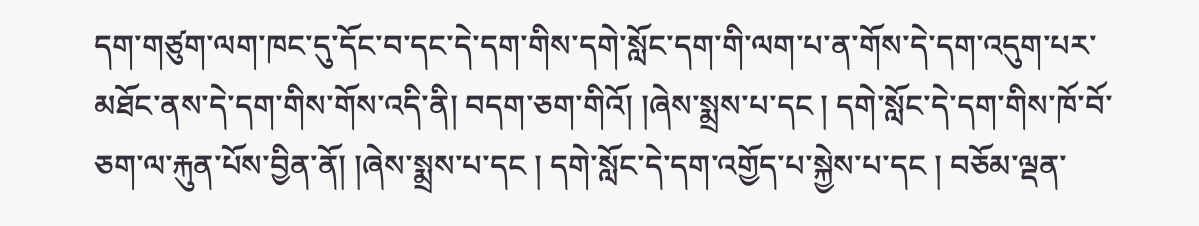དག་གཙུག་ལག་ཁང་དུ་དོང་བ་དང་དེ་དག་གིས་དགེ་སློང་དག་གི་ལག་པ་ན་གོས་དེ་དག་འདུག་པར་མཐོང་ནས་དེ་དག་གིས་གོས་འདི་ནི། བདག་ཅག་གིའོ། །ཞེས་སྨྲས་པ་དང ། དགེ་སློང་དེ་དག་གིས་ཁོ་བོ་ཅག་ལ་རྐུན་པོས་བྱིན་ནོ། །ཞེས་སྨྲས་པ་དང ། དགེ་སློང་དེ་དག་འགྱོད་པ་སྐྱེས་པ་དང ། བཅོམ་ལྡན་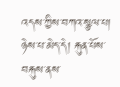འདས་ཀྱིས་བཀའ་སྩལ་པ། ཉེས་པ་མེད་དེ། རྐུན་པོས་བརྐུས་ནས་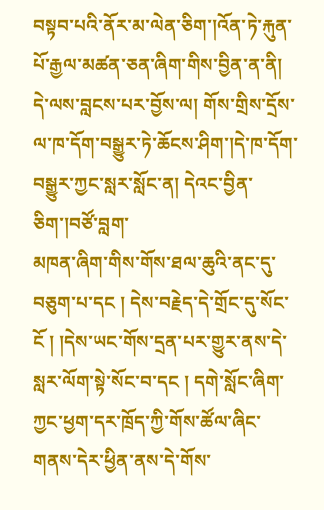བསྟབ་པའི་ནོར་མ་ལེན་ཅིག་།འོན་ཏེ་རྐུན་པོ་རྒྱལ་མཚན་ཅན་ཞིག་གིས་བྱིན་ན་ནི། དེ་ལས་བླངས་པར་བྱོས་ལ། གོས་གྲིས་དྲོས་ལ་ཁ་དོག་བསྒྱུར་ཏེ་ཆོངས་ཤིག་།དེ་ཁ་དོག་བསྒྱུར་ཀྱང་སླར་སློང་ན། དེའང་བྱིན་ཅིག་།བཙོ་བླག་
མཁན་ཞིག་གིས་གོས་ཐལ་ཆུའི་ནང་དུ་བཅུག་པ་དང ། དེས་བརྗེད་དེ་གྲོང་དུ་སོང་ངོ ། །དེས་ཡང་གོས་དྲན་པར་གྱུར་ནས་དེ་སླར་ལོག་སྟེ་སོང་བ་དང ། དགེ་སློང་ཞིག་ཀྱང་ཕྱག་དར་ཁྲོད་ཀྱི་གོས་ཚོལ་ཞིང་གནས་དེར་ཕྱིན་ནས་དེ་གོས་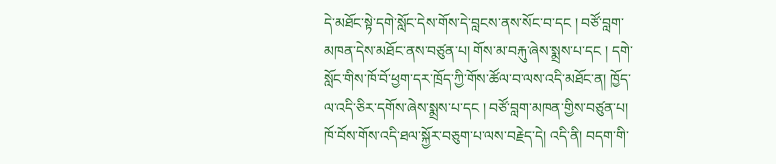དེ་མཐོང་སྟེ་དགེ་སློང་དེས་གོས་དེ་བླངས་ནས་སོང་བ་དང ། བཙོ་བླག་མཁན་དེས་མཐོང་ནས་བཙུན་པ། གོས་མ་བརྐུ་ཞེས་སྨྲས་པ་དང ། དགེ་སློང་གིས་ཁོ་བོ་ཕྱག་དར་ཁྲོད་ཀྱི་གོས་ཚོལ་བ་ལས་འདི་མཐོང་ན། ཁྱོད་ལ་འདི་ཅིར་དགོས་ཞེས་སྨྲས་པ་དང ། བཙོ་བླག་མཁན་གྱིས་བཙུན་པ། ཁོ་བོས་གོས་འདི་ཐལ་སྐྱོར་བཅུག་པ་ལས་བརྗེད་དེ། འདི་ནི། བདག་གི་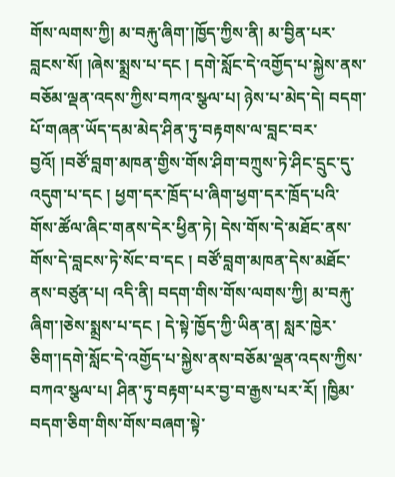གོས་ལགས་ཀྱི། མ་བརྐུ་ཞིག་།ཁྱོད་ཀྱིས་ནི། མ་བྱིན་པར་བླངས་སོ། །ཞེས་སྨྲས་པ་དང ། དགེ་སློང་དེ་འགྱོད་པ་སྐྱེས་ནས་བཅོམ་ལྡན་འདས་ཀྱིས་བཀའ་སྩལ་པ། ཉེས་པ་མེད་དེ། བདག་པོ་གཞན་ཡོད་དམ་མེད་ཤིན་ཏུ་བརྟགས་ལ་བླང་བར་བྱའོ། །བཙོ་བླག་མཁན་གྱིས་གོས་ཤིག་བཀྲུས་ཏེ་ཤིང་དྲུང་དུ་འདུག་པ་དང ། ཕྱག་དར་ཁྲོད་པ་ཞིག་ཕྱག་དར་ཁྲོད་པའི་གོས་ཚོལ་ཞིང་གནས་དེར་ཕྱིན་ཏེ། དེས་གོས་དེ་མཐོང་ནས་གོས་དེ་བླངས་ཏེ་སོང་བ་དང ། བཙོ་བླག་མཁན་དེས་མཐོང་ནས་བཙུན་པ། འདི་ནི། བདག་གིས་གོས་ལགས་ཀྱི། མ་བརྐུ་ཞིག་།ཅེས་སྨྲས་པ་དང ། དེ་སྟེ་ཁྱོད་ཀྱི་ཡིན་ན། སླར་ཁྱེར་ཅིག་།དགེ་སློང་དེ་འགྱོད་པ་སྐྱེས་ནས་བཅོམ་ལྡན་འདས་ཀྱིས་བཀའ་སྩལ་པ། ཤིན་ཏུ་བརྟག་པར་བྱ་བ་རྒྱས་པར་རོ། །ཁྱིམ་བདག་ཅིག་གིས་གོས་བཞག་སྟེ་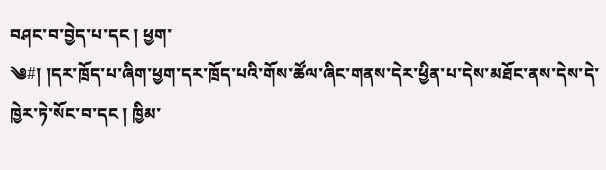བཤང་བ་བྱེད་པ་དང ། ཕྱག་
༄#། །དར་ཁྲོད་པ་ཞིག་ཕྱག་དར་ཁྲོད་པའི་གོས་ཚོལ་ཞིང་གནས་དེར་ཕྱིན་པ་དེས་མཐོང་ནས་དེས་དེ་ཁྱེར་ཏེ་སོང་བ་དང ། ཁྱིམ་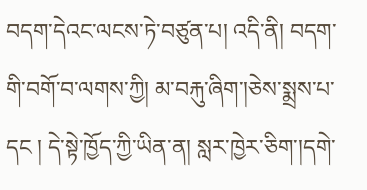བདག་དེའང་ལངས་ཏེ་བཙུན་པ། འདི་ནི། བདག་གི་བགོ་བ་ལགས་ཀྱི། མ་བརྐུ་ཞིག་།ཅེས་སྨྲས་པ་དང ། དེ་སྟེ་ཁྱོད་ཀྱི་ཡིན་ན། སླར་ཁྱེར་ཅིག་།དགེ་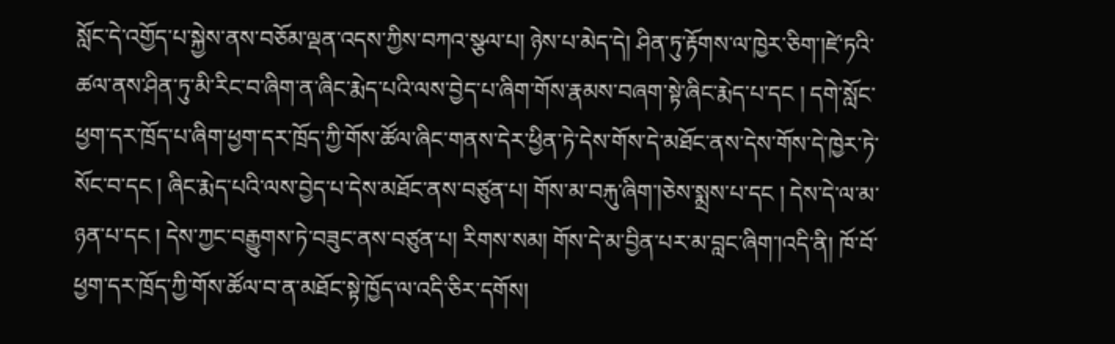སློང་དེ་འགྱོད་པ་སྐྱེས་ནས་བཅོམ་ལྡན་འདས་ཀྱིས་བཀའ་སྩལ་པ། ཉེས་པ་མེད་དེ། ཤིན་ཏུ་རྟོགས་ལ་ཁྱེར་ཅིག་།ཛེ་ཏའི་ཚལ་ནས་ཤིན་ཏུ་མི་རིང་བ་ཞིག་ན་ཞིང་རྨེད་པའི་ལས་བྱེད་པ་ཞིག་གོས་རྣམས་བཞག་སྟེ་ཞིང་རྨེད་པ་དང ། དགེ་སློང་ཕྱག་དར་ཁྲོད་པ་ཞིག་ཕྱག་དར་ཁྲོད་ཀྱི་གོས་ཚོལ་ཞིང་གནས་དེར་ཕྱིན་ཏེ་དེས་གོས་དེ་མཐོང་ནས་དེས་གོས་དེ་ཁྱེར་ཏེ་སོང་བ་དང ། ཞིང་རྨེད་པའི་ལས་བྱེད་པ་དེས་མཐོང་ནས་བཙུན་པ། གོས་མ་བརྐུ་ཞིག་།ཅེས་སྨྲས་པ་དང ། དེས་དེ་ལ་མ་ཉན་པ་དང ། དེས་ཀྱང་བརྒྱུགས་ཏེ་བཟུང་ནས་བཙུན་པ། རིགས་སམ། གོས་དེ་མ་བྱིན་པར་མ་བླང་ཞིག་།འདི་ནི། ཁོ་བོ་ཕྱག་དར་ཁྲོད་ཀྱི་གོས་ཚོལ་བ་ན་མཐོང་སྟེ་ཁྱོད་ལ་འདི་ཅིར་དགོས།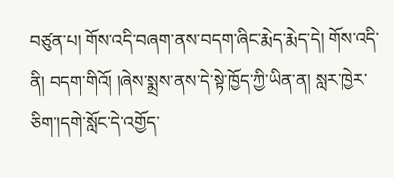བཙུན་པ། གོས་འདི་བཞག་ནས་བདག་ཞིང་རྨེད་རྨེད་དེ། གོས་འདི་ནི། བདག་གིའོ། །ཞེས་སྨྲས་ནས་དེ་སྟེ་ཁྱོད་ཀྱི་ཡིན་ན། སླར་ཁྱེར་ཅིག་།དགེ་སློང་དེ་འགྱོད་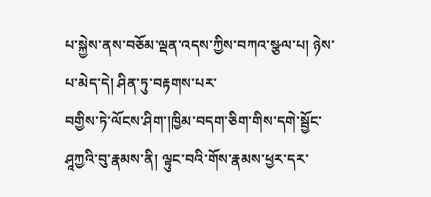པ་སྐྱེས་ནས་བཅོམ་ལྡན་འདས་ཀྱིས་བཀའ་སྩལ་པ། ཉེས་པ་མེད་དེ། ཤིན་ཏུ་བརྟགས་པར་
བགྱིས་ཏེ་ལོངས་ཤིག་།ཁྱིམ་བདག་ཅིག་གིས་དགེ་སྦྱོང་ཤཱཀྱའི་བུ་རྣམས་ནི། ལྟུང་བའི་གོས་རྣམས་ཕྱར་དར་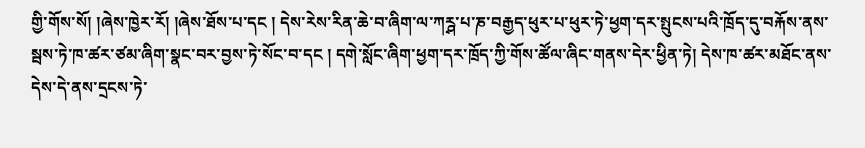གྱི་གོས་སོ། །ཞེས་ཁྱེར་རོ། །ཞེས་ཐོས་པ་དང ། དེས་རེས་རིན་ཆེ་བ་ཞིག་ལ་ཀཪྴ་པ་ཎ་བརྒྱད་ཕུར་པ་ཕུར་ཏེ་ཕྱག་དར་སྤུངས་པའི་ཁྲོད་དུ་བརྐོས་ནས་སྦས་ཏེ་ཁ་ཚར་ཙམ་ཞིག་སྣང་བར་བྱས་ཏེ་སོང་བ་དང ། དགེ་སློང་ཞིག་ཕྱག་དར་ཁྲོད་ཀྱི་གོས་ཚོལ་ཞིང་གནས་དེར་ཕྱིན་ཏེ། དེས་ཁ་ཚར་མཐོང་ནས་དེས་དེ་ནས་དྲངས་ཏེ་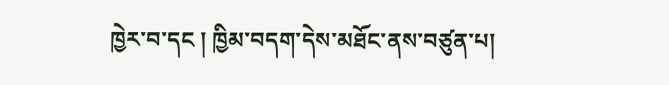ཁྱེར་བ་དང ། ཁྱིམ་བདག་དེས་མཐོང་ནས་བཙུན་པ།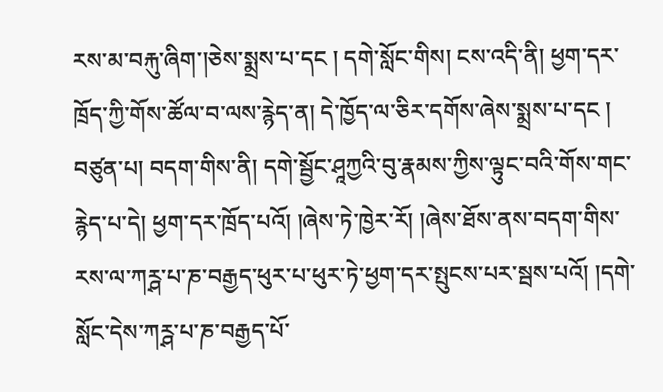རས་མ་བརྐུ་ཞིག་།ཅེས་སྨྲས་པ་དང ། དགེ་སློང་གིས། ངས་འདི་ནི། ཕྱག་དར་ཁྲོད་ཀྱི་གོས་ཚོལ་བ་ལས་རྙེད་ན། དེ་ཁྱོད་ལ་ཅིར་དགོས་ཞེས་སྨྲས་པ་དང ། བཙུན་པ། བདག་གིས་ནི། དགེ་སྦྱོང་ཤཱཀྱའི་བུ་རྣམས་ཀྱིས་ལྟུང་བའི་གོས་གང་རྙེད་པ་དེ། ཕྱག་དར་ཁྲོད་པའོ། །ཞེས་ཏེ་ཁྱེར་རོ། །ཞེས་ཐོས་ནས་བདག་གིས་རས་ལ་ཀཪྴ་པ་ཎ་བརྒྱད་ཕུར་པ་ཕུར་ཏེ་ཕྱག་དར་སྤུངས་པར་སྦས་པའོ། །དགེ་སློང་དེས་ཀཪྴ་པ་ཎ་བརྒྱད་པོ་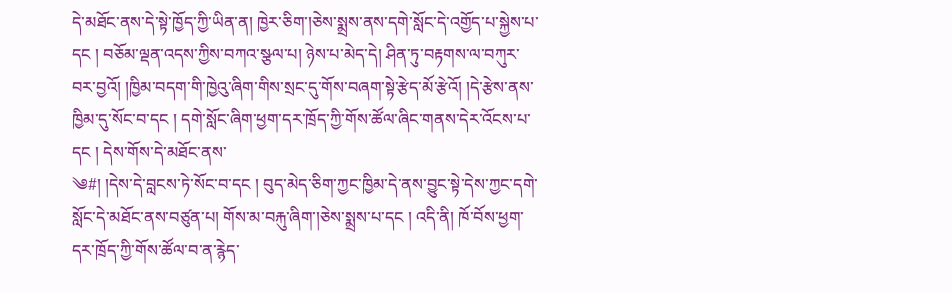དེ་མཐོང་ནས་དེ་སྟེ་ཁྱོད་ཀྱི་ཡིན་ན། ཁྱེར་ཅིག་།ཅེས་སྨྲས་ནས་དགེ་སློང་དེ་འགྱོད་པ་སྐྱེས་པ་དང ། བཅོམ་ལྡན་འདས་ཀྱིས་བཀའ་སྩལ་པ། ཉེས་པ་མེད་དེ། ཤིན་ཏུ་བརྟགས་ལ་བཀུར་བར་བྱའོ། །ཁྱིམ་བདག་གི་ཁྱེའུ་ཞིག་གིས་སྲང་དུ་གོས་བཞག་སྟེ་རྩེད་མོ་རྩེའོ། །དེ་རྩེས་ནས་ཁྱིམ་དུ་སོང་བ་དང ། དགེ་སློང་ཞིག་ཕྱག་དར་ཁྲོད་ཀྱི་གོས་ཚོལ་ཞིང་གནས་དེར་འོངས་པ་དང ། དེས་གོས་དེ་མཐོང་ནས་
༄#། །དེས་དེ་བླངས་ཏེ་སོང་བ་དང ། བུད་མེད་ཅིག་ཀྱང་ཁྱིམ་དེ་ནས་བྱུང་སྟེ་དེས་ཀྱང་དགེ་སློང་དེ་མཐོང་ནས་བཙུན་པ། གོས་མ་བརྐུ་ཞིག་།ཅེས་སྨྲས་པ་དང ། འདི་ནི། ཁོ་བོས་ཕྱག་དར་ཁྲོད་ཀྱི་གོས་ཚོལ་བ་ན་རྙེད་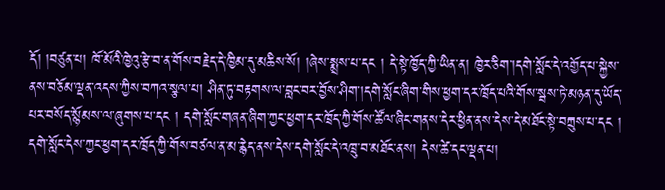དོ། །བཙུན་པ། ཁོ་མོའི་ཁྱེའུ་རྩེ་བ་ན་གོས་བརྗེད་དེ་ཁྱིམ་དུ་མཆིས་སོ། །ཞེས་སྨྲས་པ་དང ། དེ་སྟེ་ཁྱོད་ཀྱི་ཡིན་ན། ཁྱེར་ཅིག་།དགེ་སློང་དེ་འགྱོད་པ་སྐྱེས་ནས་བཅོམ་ལྡན་འདས་ཀྱིས་བཀའ་སྩལ་པ། ཤིན་ཏུ་བརྟགས་ལ་བླང་བར་བྱོས་ཤིག་།དགེ་སློང་ཞིག་གིས་ཕྱག་དར་ཁྲོད་པའི་གོས་སྦས་ཏེ་མཉན་དུ་ཡོད་པར་བསོད་སྙོམས་ལ་ཞུགས་པ་དང ། དགེ་སློང་གཞན་ཞིག་ཀྱང་ཕྱག་དར་ཁྲོད་ཀྱི་གོས་ཚོལ་ཞིང་གནས་དེར་ཕྱིན་ནས་དེས་དེ་མཐོང་སྟེ་བཀྲུས་པ་དང ། དགེ་སློང་དེས་ཀྱང་ཕྱག་དར་ཁྲོད་ཀྱི་གོས་བཙལ་ན་མ་རྙེད་ནས་དེས་དགེ་སློང་དེ་འཁྲུ་བ་མཐོང་ནས། དེས་ཚེ་དང་ལྡན་པ།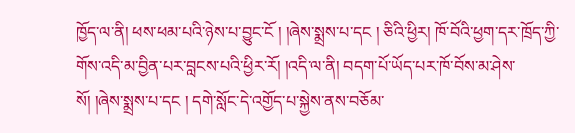ཁྱོད་ལ་ནི། ཕས་ཕམ་པའི་ཉེས་པ་བྱུང་ངོ ། །ཞེས་སྨྲས་པ་དང ། ཅིའི་ཕྱིར། ཁོ་བོའི་ཕྱག་དར་ཁྲོད་ཀྱི་གོས་འདི་མ་བྱིན་པར་བླངས་པའི་ཕྱིར་རོ། །འདི་ལ་ནི། བདག་པོ་ཡོད་པར་ཁོ་བོས་མ་ཤེས་སོ། །ཞེས་སྨྲས་པ་དང ། དགེ་སློང་དེ་འགྱོད་པ་སྐྱེས་ནས་བཅོམ་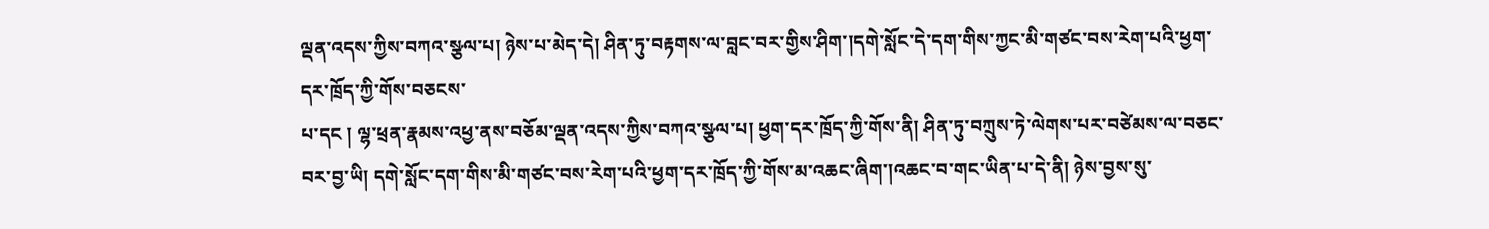ལྡན་འདས་ཀྱིས་བཀའ་སྩལ་པ། ཉེས་པ་མེད་དེ། ཤིན་ཏུ་བརྟགས་ལ་བླང་བར་གྱིས་ཤིག་།དགེ་སློང་དེ་དག་གིས་ཀྱང་མི་གཙང་བས་རེག་པའི་ཕྱག་དར་ཁྲོད་ཀྱི་གོས་བཅངས་
པ་དང ། ལྷ་ཕྲན་རྣམས་འཕྱ་ནས་བཅོམ་ལྡན་འདས་ཀྱིས་བཀའ་སྩལ་པ། ཕྱག་དར་ཁྲོད་ཀྱི་གོས་ནི། ཤིན་ཏུ་བཀྲུས་ཏེ་ལེགས་པར་བཙེམས་ལ་བཅང་བར་བྱ་ཡི། དགེ་སློང་དག་གིས་མི་གཙང་བས་རེག་པའི་ཕྱག་དར་ཁྲོད་ཀྱི་གོས་མ་འཆང་ཞིག་།འཆང་བ་གང་ཡིན་པ་དེ་ནི། ཉེས་བྱས་སུ་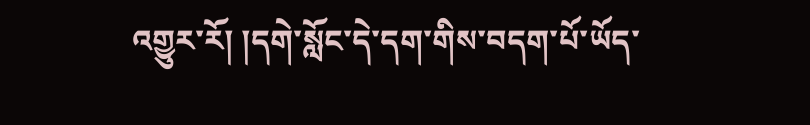འགྱུར་རོ། །དགེ་སློང་དེ་དག་གིས་བདག་པོ་ཡོད་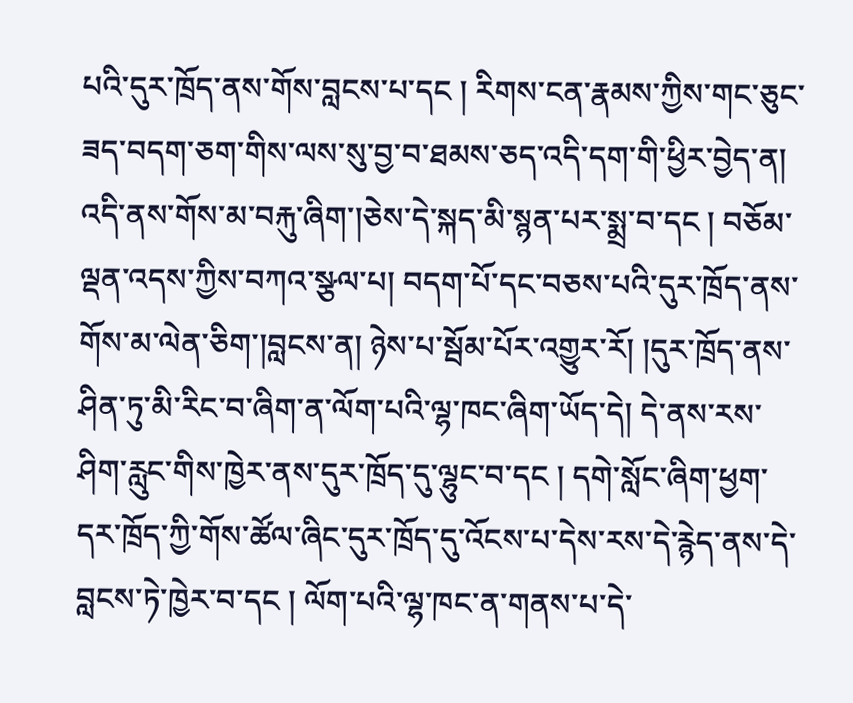པའི་དུར་ཁྲོད་ནས་གོས་བླངས་པ་དང ། རིགས་ངན་རྣམས་ཀྱིས་གང་ཅུང་ཟད་བདག་ཅག་གིས་ལས་སུ་བྱ་བ་ཐམས་ཅད་འདི་དག་གི་ཕྱིར་བྱེད་ན། འདི་ནས་གོས་མ་བརྐུ་ཞིག་།ཅེས་དེ་སྐད་མི་སྙན་པར་སྨྲ་བ་དང ། བཅོམ་ལྡན་འདས་ཀྱིས་བཀའ་སྩལ་པ། བདག་པོ་དང་བཅས་པའི་དུར་ཁྲོད་ནས་གོས་མ་ལེན་ཅིག་།བླངས་ན། ཉེས་པ་སྦོམ་པོར་འགྱུར་རོ། །དུར་ཁྲོད་ནས་ཤིན་ཏུ་མི་རིང་བ་ཞིག་ན་ལོག་པའི་ལྷ་ཁང་ཞིག་ཡོད་དེ། དེ་ནས་རས་ཤིག་རླུང་གིས་ཁྱེར་ནས་དུར་ཁྲོད་དུ་ལྷུང་བ་དང ། དགེ་སློང་ཞིག་ཕྱག་དར་ཁྲོད་ཀྱི་གོས་ཚོལ་ཞིང་དུར་ཁྲོད་དུ་འོངས་པ་དེས་རས་དེ་རྙེད་ནས་དེ་བླངས་ཏེ་ཁྱེར་བ་དང ། ལོག་པའི་ལྷ་ཁང་ན་གནས་པ་དེ་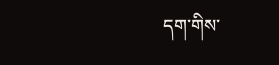དག་གིས་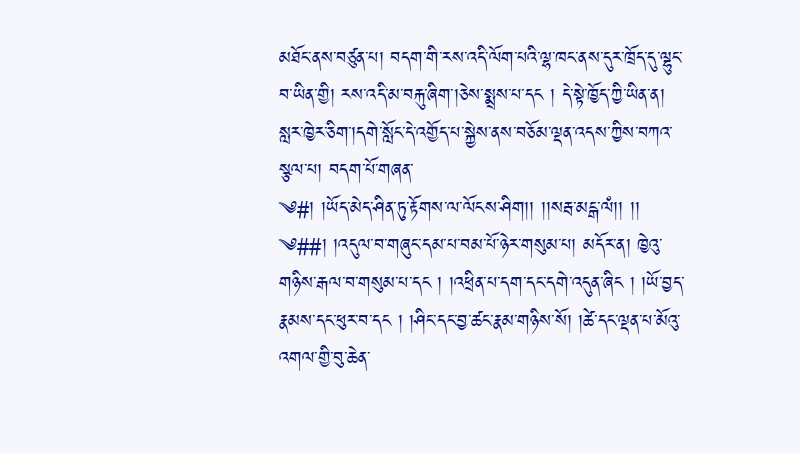མཐོང་ནས་བཙུན་པ། བདག་གི་རས་འདི་ལོག་པའི་ལྷ་ཁང་ནས་དུར་ཁྲོད་དུ་ལྷུང་བ་ཡིན་གྱི། རས་འདི་མ་བརྐུ་ཞིག་།ཅེས་སྨྲས་པ་དང ། དེ་སྟེ་ཁྱོད་ཀྱི་ཡིན་ན། སླར་ཁྱེར་ཅིག་།དགེ་སློང་དེ་འགྱོད་པ་སྐྱེས་ནས་བཅོམ་ལྡན་འདས་ཀྱིས་བཀའ་སྩལ་པ། བདག་པོ་གཞན་
༄#། །ཡོད་མེད་ཤིན་ཏུ་རྟོགས་ལ་ལོངས་ཤིག།། །།སརྦ་མངྒ་ལཾ།། །།
༄##། །འདུལ་བ་གཞུང་དམ་པ་བམ་པོ་ཉེར་གསུམ་པ། མདོར་ན། ཁྱེའུ་གཉིས་རྒལ་བ་གསུམ་པ་དང ། །འཕྲིན་པ་དག་དང་དགེ་འདུན་ཞིང ། །ཡོ་བྱད་རྣམས་དང་ཕུར་བ་དང ། །ཤིང་དང་བྱ་ཚང་རྣམ་གཉིས་སོ། །ཚེ་དང་ལྡན་པ་མོའུ་འགལ་གྱི་བུ་ཆེན་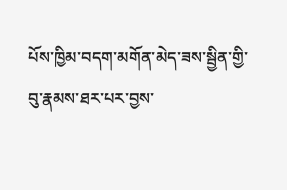པོས་ཁྱིམ་བདག་མགོན་མེད་ཟས་སྦྱིན་གྱི་བུ་རྣམས་ཐར་པར་བྱས་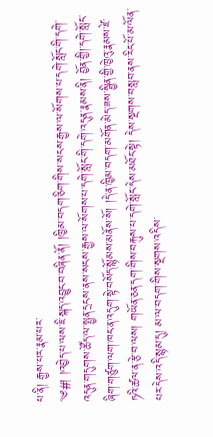པ་ནི། རྒྱས་པར་རྣམ་པར་
༄#། །འབྱེད་པ་ལས་ཇི་སྐད་འབྱུང་བ་བཞིན་ནོ། །ཁྱིམ་བདག་ཅིག་གིས་སངས་རྒྱས་ལ་སོགས་པ་དགེ་སློང་གི་དགེ་འདུན་གདུགས་ཚོད་ལ་སྤྱན་དྲངས་ནས་སངས་རྒྱས་ལ་སོགས་པ་དགེ་སློང་གི་དགེ་འདུན་རྣམས་ནི། བྱོན་གྱི།་དགེ་སློང་ཞིག་གཙུག་ལག་ཁང་ན་འདུག་སྟེ་བསོད་སྙོམས་མནོས་སོ། །དེ་ན་ཁྱིམ་བདག་མགོན་མེད་ཟས་སྦྱིན་གྱི་ཁྱེའུ་རྣམས་ཛེ་ཏའི་ཚལ་ན་རྩེ་བ་ལས། གཡོན་ཅན་དག་གིས་བརྐུས་པ་དགེ་སློང་དེས་མཐོང་སྟེ། དེས་སྔགས་བསླབ་ནས་རིང་པོ་མ་ལོན་པར་དེས་འདི་སྙམ་དུ། མ་ལ་བདག་གིས་སྔགས་འདིས་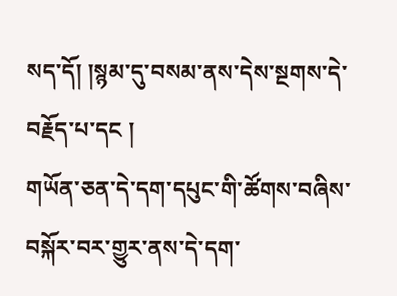སད་དོ། །སྙམ་དུ་བསམ་ནས་དེས་སྔགས་དེ་བརྗོད་པ་དང །
གཡོན་ཅན་དེ་དག་དཔུང་གི་ཚོགས་བཞིས་བསྐོར་བར་གྱུར་ནས་དེ་དག་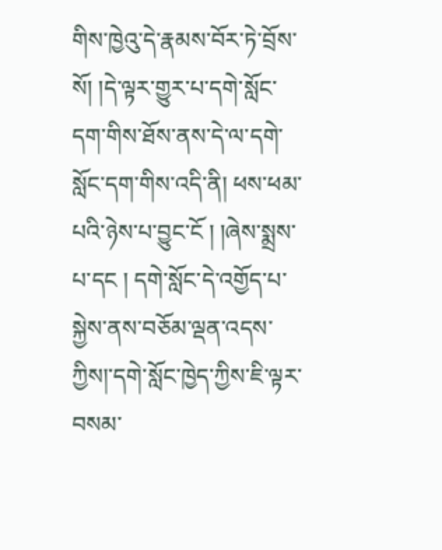གིས་ཁྱེའུ་དེ་རྣམས་བོར་ཏེ་བྲོས་སོ། །དེ་ལྟར་གྱུར་པ་དགེ་སློང་དག་གིས་ཐོས་ནས་དེ་ལ་དགེ་སློང་དག་གིས་འདི་ནི། ཕས་ཕམ་པའི་ཉེས་པ་བྱུང་ངོ ། །ཞེས་སྨྲས་པ་དང ། དགེ་སློང་དེ་འགྱོད་པ་སྐྱེས་ནས་བཅོམ་ལྡན་འདས་ཀྱིས།་དགེ་སློང་ཁྱེད་ཀྱིས་ཇི་ལྟར་བསམ་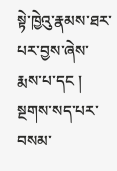སྟེ་ཁྱེའུ་རྣམས་ཐར་པར་བྱས་ཞེས་རྨས་པ་དང ། སྔགས་སད་པར་བསམ་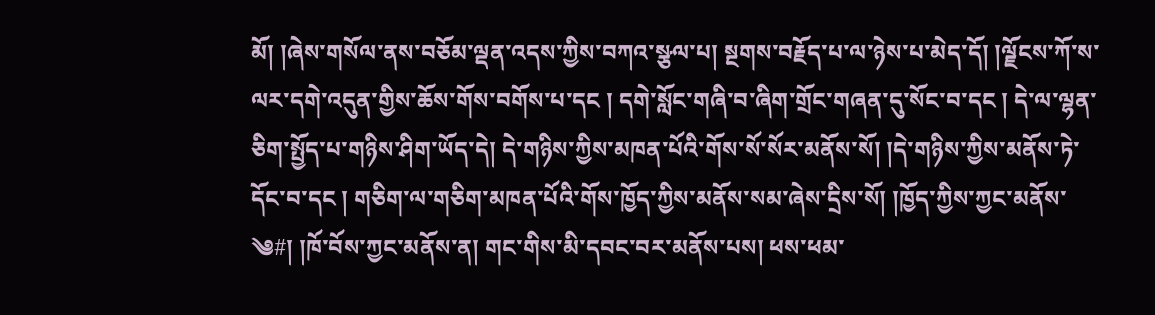མོ། །ཞེས་གསོལ་ནས་བཅོམ་ལྡན་འདས་ཀྱིས་བཀའ་སྩལ་པ། སྔགས་བརྗོད་པ་ལ་ཉེས་པ་མེད་དོ། །ལྗོངས་ཀོ་ས་ལར་དགེ་འདུན་གྱིས་ཆོས་གོས་བགོས་པ་དང ། དགེ་སློང་གཞི་བ་ཞིག་གྲོང་གཞན་དུ་སོང་བ་དང ། དེ་ལ་ལྷན་ཅིག་སྤྱོད་པ་གཉིས་ཤིག་ཡོད་དེ། དེ་གཉིས་ཀྱིས་མཁན་པོའི་གོས་སོ་སོར་མནོས་སོ། །དེ་གཉིས་ཀྱིས་མནོས་ཏེ་དོང་བ་དང ། གཅིག་ལ་གཅིག་མཁན་པོའི་གོས་ཁྱོད་ཀྱིས་མནོས་སམ་ཞེས་དྲིས་སོ། །ཁྱོད་ཀྱིས་ཀྱང་མནོས་
༄#། །ཁོ་བོས་ཀྱང་མནོས་ན། གང་གིས་མི་དབང་བར་མནོས་པས། ཕས་ཕམ་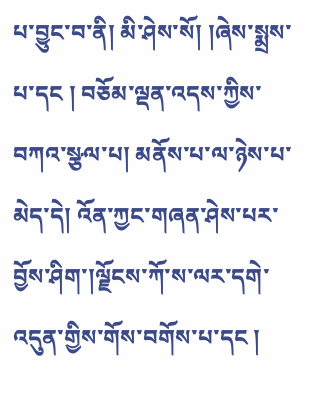པ་བྱུང་བ་ནི། མི་ཤེས་སོ། །ཞེས་སྨྲས་པ་དང ། བཅོམ་ལྡན་འདས་ཀྱིས་བཀའ་སྩལ་པ། མནོས་པ་ལ་ཉེས་པ་མེད་དེ། འོན་ཀྱང་གཞན་ཤེས་པར་བྱོས་ཤིག་།ལྗོངས་ཀོ་ས་ལར་དགེ་འདུན་གྱིས་གོས་བགོས་པ་དང །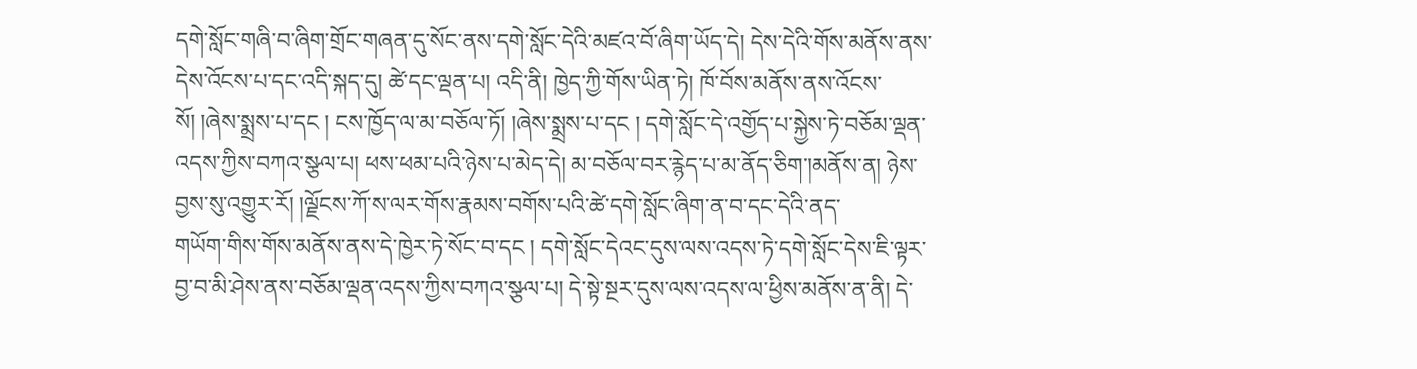དགེ་སློང་གཞི་བ་ཞིག་གྲོང་གཞན་དུ་སོང་ནས་དགེ་སློང་དེའི་མཛའ་བོ་ཞིག་ཡོད་དེ། དེས་དེའི་གོས་མནོས་ནས་དེས་འོངས་པ་དང་འདི་སྐད་དུ། ཚེ་དང་ལྡན་པ། འདི་ནི། ཁྱེད་ཀྱི་གོས་ཡིན་ཏེ། ཁོ་བོས་མནོས་ནས་འོངས་སོ། །ཞེས་སྨྲས་པ་དང ། ངས་ཁྱོད་ལ་མ་བཅོལ་ཏོ། །ཞེས་སྨྲས་པ་དང ། དགེ་སློང་དེ་འགྱོད་པ་སྐྱེས་ཏེ་བཅོམ་ལྡན་འདས་ཀྱིས་བཀའ་སྩལ་པ། ཕས་ཕམ་པའི་ཉེས་པ་མེད་དེ། མ་བཅོལ་བར་རྙེད་པ་མ་ནོད་ཅིག་།མནོས་ན། ཉེས་བྱས་སུ་འགྱུར་རོ། །ལྗོངས་ཀོ་ས་ལར་གོས་རྣམས་བགོས་པའི་ཚེ་དགེ་སློང་ཞིག་ན་བ་དང་དེའི་ནད་
གཡོག་གིས་གོས་མནོས་ནས་དེ་ཁྱེར་ཏེ་སོང་བ་དང ། དགེ་སློང་དེའང་དུས་ལས་འདས་ཏེ་དགེ་སློང་དེས་ཇི་ལྟར་བྱ་བ་མི་ཤེས་ནས་བཅོམ་ལྡན་འདས་ཀྱིས་བཀའ་སྩལ་པ། དེ་སྟེ་སྔར་དུས་ལས་འདས་ལ་ཕྱིས་མནོས་ན་ནི། དེ་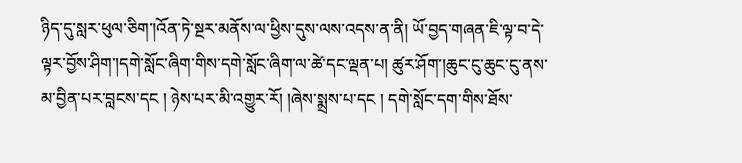ཉིད་དུ་སླར་ཕུལ་ཅིག་།འོན་ཏེ་སྔར་མནོས་ལ་ཕྱིས་དུས་ལས་འདས་ན་ནི། ཡོ་བྱད་གཞན་ཇི་ལྟ་བ་དེ་ལྟར་བྱོས་ཤིག་།དགེ་སློང་ཞིག་གིས་དགེ་སློང་ཞིག་ལ་ཚེ་དང་ལྡན་པ། ཚུར་ཤོག་།ཆུང་ངུ་ཆུང་ངུ་ནས་མ་བྱིན་པར་བླངས་དང ། ཉེས་པར་མི་འགྱུར་རོ། །ཞེས་སྨྲས་པ་དང ། དགེ་སློང་དག་གིས་ཐོས་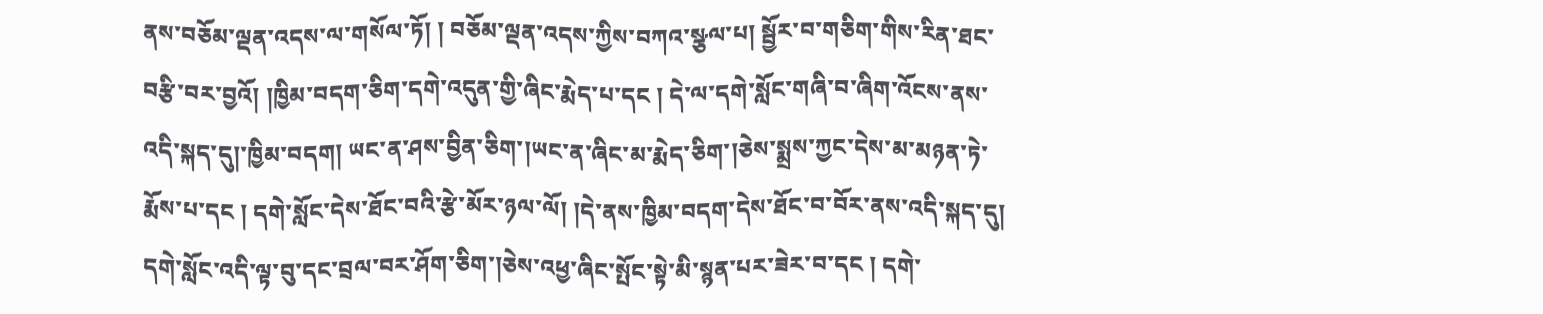ནས་བཅོམ་ལྡན་འདས་ལ་གསོལ་ཏོ། ། བཅོམ་ལྡན་འདས་ཀྱིས་བཀའ་སྩལ་པ། སྦྱོར་བ་གཅིག་གིས་རིན་ཐང་བརྩི་བར་བྱའོ། །ཁྱིམ་བདག་ཅིག་དགེ་འདུན་གྱི་ཞིང་རྨེད་པ་དང ། དེ་ལ་དགེ་སློང་གཞི་བ་ཞིག་འོངས་ནས་འདི་སྐད་དུ།་ཁྱིམ་བདག། ཡང་ན་ཤས་བྱིན་ཅིག་།ཡང་ན་ཞིང་མ་རྨེད་ཅིག་།ཅེས་སྨྲས་ཀྱང་དེས་མ་མཉན་ཏེ་རྨོས་པ་དང ། དགེ་སློང་དེས་ཐོང་བའི་རྩེ་མོར་ཉལ་ལོ། །དེ་ནས་ཁྱིམ་བདག་དེས་ཐོང་བ་བོར་ནས་འདི་སྐད་དུ། དགེ་སློང་འདི་ལྟ་བུ་དང་བྲལ་བར་ཤོག་ཅིག་།ཅེས་འཕྱ་ཞིང་སྤོང་སྟེ་མི་སྙན་པར་ཟེར་བ་དང ། དགེ་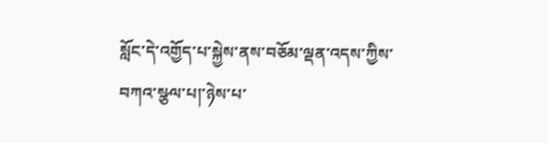སློང་དེ་འགྱོད་པ་སྐྱེས་ནས་བཅོམ་ལྡན་འདས་ཀྱིས་བཀའ་སྩལ་པ།་ཉེས་པ་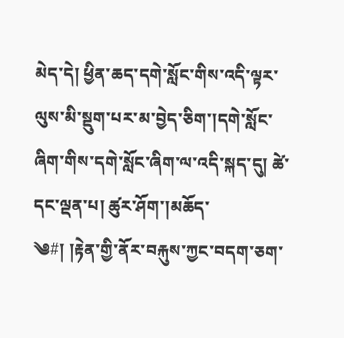མེད་དེ། ཕྱིན་ཆད་དགེ་སློང་གིས་འདི་ལྟར་ལུས་མི་སྡུག་པར་མ་བྱེད་ཅིག་།དགེ་སློང་ཞིག་གིས་དགེ་སློང་ཞིག་ལ་འདི་སྐད་དུ། ཚེ་དང་ལྡན་པ། ཚུར་ཤོག་།མཆོད་
༄#། །རྟེན་གྱི་ནོར་བརྐུས་ཀྱང་བདག་ཅག་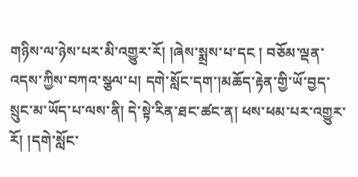གཉིས་ལ་ཉེས་པར་མི་འགྱུར་རོ། །ཞེས་སྨྲས་པ་དང ། བཅོམ་ལྡན་འདས་ཀྱིས་བཀའ་སྩལ་པ། དགེ་སློང་དག་།མཆོད་རྟེན་གྱི་ཡོ་བྱད་སྲུང་མ་ཡོད་པ་ལས་ནི། དེ་སྟེ་རིན་ཐང་ཚང་ན། ཕས་ཕམ་པར་འགྱུར་རོ། །དགེ་སློང་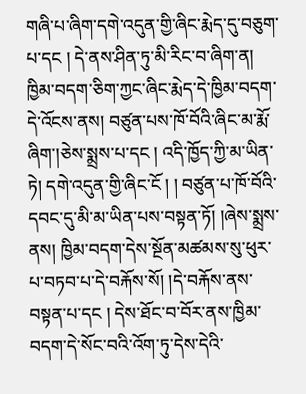གཞི་པ་ཞིག་དགེ་འདུན་གྱི་ཞིང་རྨེད་དུ་བཅུག་པ་དང ། དེ་ནས་ཤིན་ཏུ་མི་རིང་བ་ཞིག་ན། ཁྱིམ་བདག་ཅིག་ཀྱང་ཞིང་རྨེད་དེ་ཁྱིམ་བདག་དེ་འོངས་ནས། བཙུན་པས་ཁོ་བོའི་ཞིང་མ་རྨོ་ཞིག་།ཅེས་སྨྲས་པ་དང ། འདི་ཁྱོད་ཀྱི་མ་ཡིན་ཏེ། དགེ་འདུན་གྱི་ཞིང་ངོ ། ། བཙུན་པ་ཁོ་བོའི་དབང་དུ་མི་མ་ཡིན་པས་བསྟན་ཏོ། །ཞེས་སྨྲས་ནས། ཁྱིམ་བདག་དེས་སྔོན་མཚམས་སུ་ཕུར་པ་བཏབ་པ་དེ་བརྐོས་སོ། །དེ་བརྐོས་ནས་བསྟན་པ་དང ། དེས་ཐོང་བ་བོར་ནས་ཁྱིམ་བདག་དེ་སོང་བའི་འོག་ཏུ་དེས་དེའི་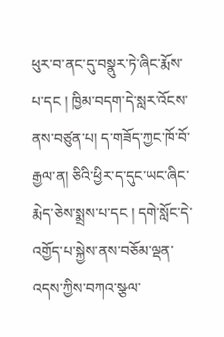ཕུར་བ་ནང་དུ་བསྣུར་ཏེ་ཞིང་རྨོས་པ་དང ། ཁྱིམ་བདག་དེ་སླར་འོངས་ནས་བཙུན་པ། ད་གཟོད་ཀྱང་ཁོ་བོ་རྒྱལ་ན། ཅིའི་ཕྱིར་ད་དུང་ཡང་ཞིང་རྨེད་ཅེས་སྨྲས་པ་དང ། དགེ་སློང་དེ་འགྱོད་པ་སྐྱེས་ནས་བཅོམ་ལྡན་འདས་ཀྱིས་བཀའ་སྩལ་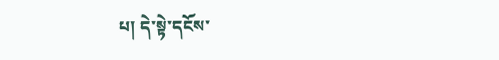པ། དེ་སྟེ་དངོས་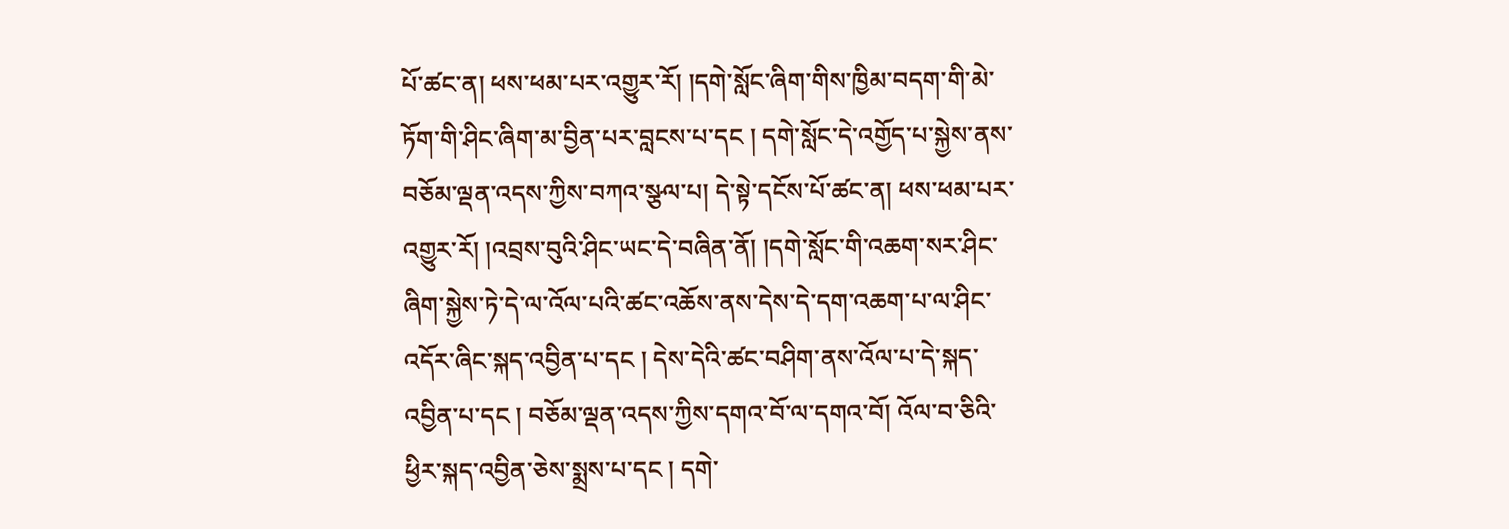པོ་ཚང་ན། ཕས་ཕམ་པར་འགྱུར་རོ། །དགེ་སློང་ཞིག་གིས་ཁྱིམ་བདག་གི་མེ་ཏོག་གི་ཤིང་ཞིག་མ་བྱིན་པར་བླངས་པ་དང ། དགེ་སློང་དེ་འགྱོད་པ་སྐྱེས་ནས་བཅོམ་ལྡན་འདས་ཀྱིས་བཀའ་སྩལ་པ། དེ་སྟེ་དངོས་པོ་ཚང་ན། ཕས་ཕམ་པར་
འགྱུར་རོ། །འབྲས་བུའི་ཤིང་ཡང་དེ་བཞིན་ནོ། །དགེ་སློང་གི་འཆག་སར་ཤིང་ཞིག་སྐྱེས་ཏེ་དེ་ལ་འོལ་པའི་ཚང་འཆོས་ནས་དེས་དེ་དག་འཆག་པ་ལ་ཤིང་འདོར་ཞིང་སྐད་འབྱིན་པ་དང ། དེས་དེའི་ཚང་བཤིག་ནས་འོལ་པ་དེ་སྐད་འབྱིན་པ་དང ། བཅོམ་ལྡན་འདས་ཀྱིས་དགའ་བོ་ལ་དགའ་བོ། འོལ་བ་ཅིའི་ཕྱིར་སྐད་འབྱིན་ཅེས་སྨྲས་པ་དང ། དགེ་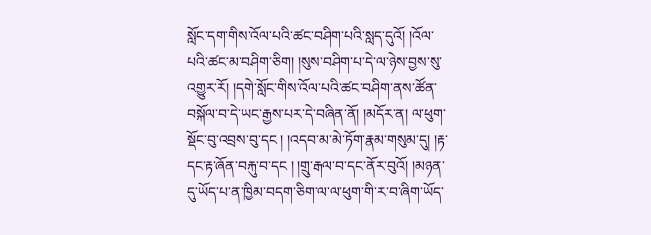སློང་དག་གིས་འོལ་པའི་ཚང་བཤིག་པའི་སླད་དུའོ། །འོལ་པའི་ཚང་མ་བཤིག་ཅིག། །སུས་བཤིག་པ་དེ་ལ་ཉེས་བྱས་སུ་འགྱུར་རོ། །དགེ་སློང་གིས་འོལ་པའི་ཚང་བཤིག་ནས་ཚོན་བསྐོལ་བ་དེ་ཡང་རྒྱས་པར་དེ་བཞིན་ནོ། །མདོར་ན། ལ་ཕུག་སྡོང་བུ་འབྲས་བུ་དང ། །འདབ་མ་མེ་ཏོག་རྣམ་གསུམ་དུ། །རྟ་དང་རྟ་ཞོན་བརྐུ་བ་དང ། །གྲུ་རྒལ་བ་དང་ནོར་བུའོ། །མཉན་དུ་ཡོད་པ་ན་ཁྱིམ་བདག་ཅིག་ལ་ལ་ཕུག་གི་ར་བ་ཞིག་ཡོད་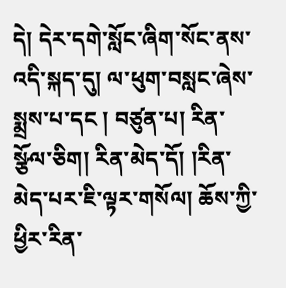དེ། དེར་དགེ་སློང་ཞིག་སོང་ནས་འདི་སྐད་དུ། ལ་ཕུག་བསླང་ཞེས་སྨྲས་པ་དང ། བཙུན་པ། རིན་སྩོལ་ཅིག། རིན་མེད་དོ། །རིན་མེད་པར་ཇི་ལྟར་གསོལ། ཆོས་ཀྱི་ཕྱིར་རིན་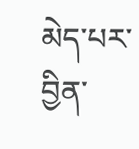མེད་པར་བྱིན་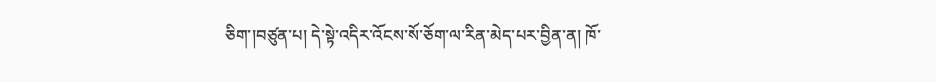ཅིག་།བཙུན་པ། དེ་སྟེ་འདིར་འོངས་སོ་ཅོག་ལ་རིན་མེད་པར་བྱིན་ན། ཁོ་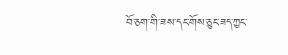བོ་ཅག་གི་ཟས་དང་གོས་ཅུང་ཟད་ཀྱང་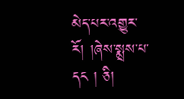མེད་པར་འགྱུར་རོ། །ཞེས་སྨྲས་པ་དང ། ཅི།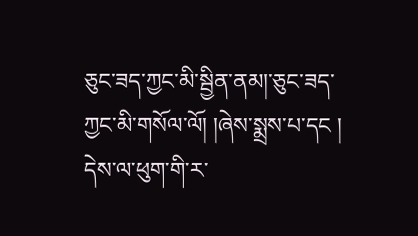ཅུང་ཟད་ཀྱང་མི་སྦྱིན་ནམ།་ཅུང་ཟད་ཀྱང་མི་གསོལ་ལོ། །ཞེས་སྨྲས་པ་དང ། དེས་ལ་ཕུག་གི་ར་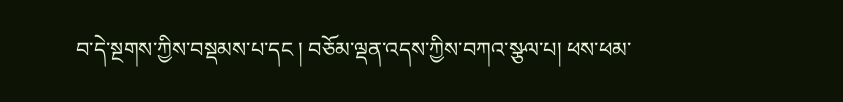བ་དེ་སྔགས་ཀྱིས་བསྡམས་པ་དང ། བཅོམ་ལྡན་འདས་ཀྱིས་བཀའ་སྩལ་པ། ཕས་ཕམ་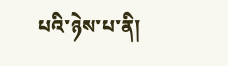པའི་ཉེས་པ་ནི།